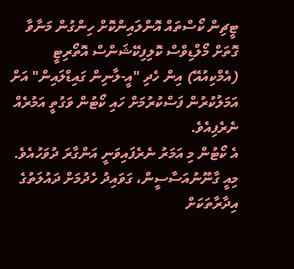ޓީޗިން ކޯސްތައް އޮންލައިންކޮށް ހިންގުން މަނާވާ ގޮތަށް މޯލްޑިވްސް ކޮލިފިކޭޝަންސް އޮތޯރިޓީ (އެމްކިއުއޭ) އިން ހެދި "އީ-ލާނިން ގައިޑްލައިން" އަށް އަމަލުކުރުން ފަސްކުރުމަށް ހައި ކޯޓުން ވަގުތީ އަމުރެއް ނެރެފިއެވެ.
އެ ކޯޓުން މި އަމަރު ނެރެފައިވަނީ އަންގާރަ ދުވަހުއެވެ. މިއީ ގާނޫނުއަސާސީން، ގަވައިދު ހެދުމަށް ދައުލަތުގެ އިދާރާތަކަށް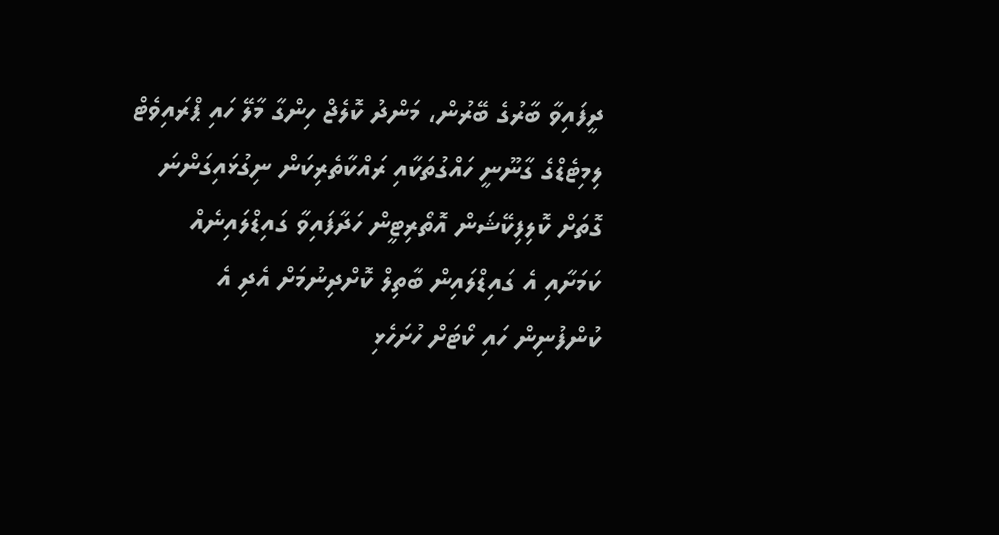ދީފައިވާ ބާރުގެ ބޭރުން، މަންދު ކޮލެޖް ހިންގާ މާލޭ ހައި ޕްރައިވެޓް ލިމިޓެޑްގެ ގާނޫނީ ހައްގުތަކާއި ރައްކާތެރިކަން ނިގުޅައިގަންނަ ގޮތަށް ކޮލިފިކޭޝަން އޮތޯރިޓީން ހަދާފައިވާ ގައިޑްލައިނެއް ކަމަށާއި އެ ގައިޑްލައިން ބާތިލް ކޮށްދިނުމަށް އެދި އެ ކުންފުނިން ހައި ކޯޓަށް ހުށަހެޅި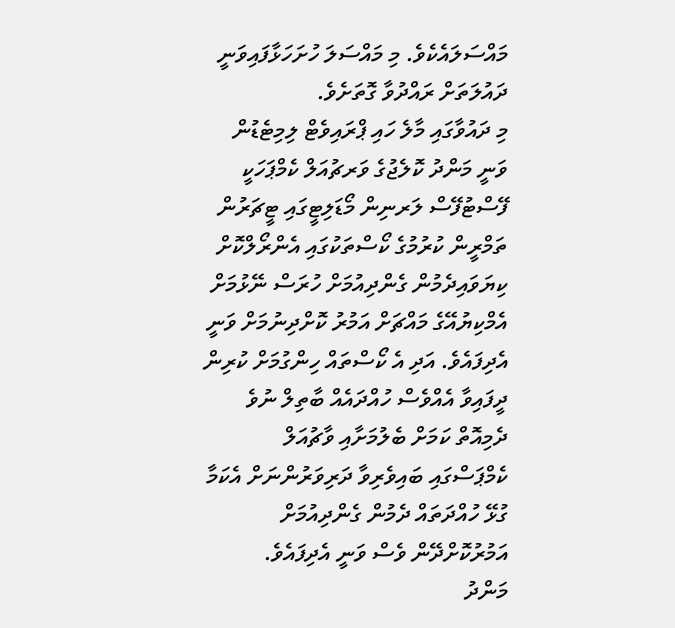މައްސަލައެކެވެ. މި މައްސަލަ ހުށަހަޅާފައިވަނީ ދައުލަތަށް ރައްދުވާ ގޮތަށެވެ.
މި ދައުވާގައި މާލެ ހައި ޕްރައިވެޓް ލިމިޓެޑުން ވަނީ މަންދު ކޮލެޖުގެ ވަރޗުއަލް ކެމްޕަހަކީ ފޭސްޓުފޭސް ލަރނިން މޯޑަލިޓީގައި ޓީޗަރުން ތަމްރީން ކުރުމުގެ ކޯސްތަކުގައި އެންރޯލްކޮށް ކިޔަވައިދެމުން ގެންދިއުމަށް ހުރަސް ނޭޅުމަށް އެމްކިޔުއޭގެ މައްޗަށް އަމުރު ކޮށްދިނުމަށް ވަނީ އެދިފައެވެ. އަދި އެ ކޯސްތައް ހިންގުމަށް ކުރިން ދީފައިވާ އެއްވެސް ހުއްދައެއް ބާތިލް ނުވެ ދެމިއޮތް ކަމަށް ބެލުމަށާއި ވާޗުއަލް ކެމްޕަސްގައި ބައިވެރިވާ ދަރިވަރުންނަށް އެކަމާ ގުޅޭ ހުއްދަތައް ދެމުން ގެންދިއުމަށް އަމުރުކޮށްދޭން ވެސް ވަނީ އެދިފައެވެ.
މަންދު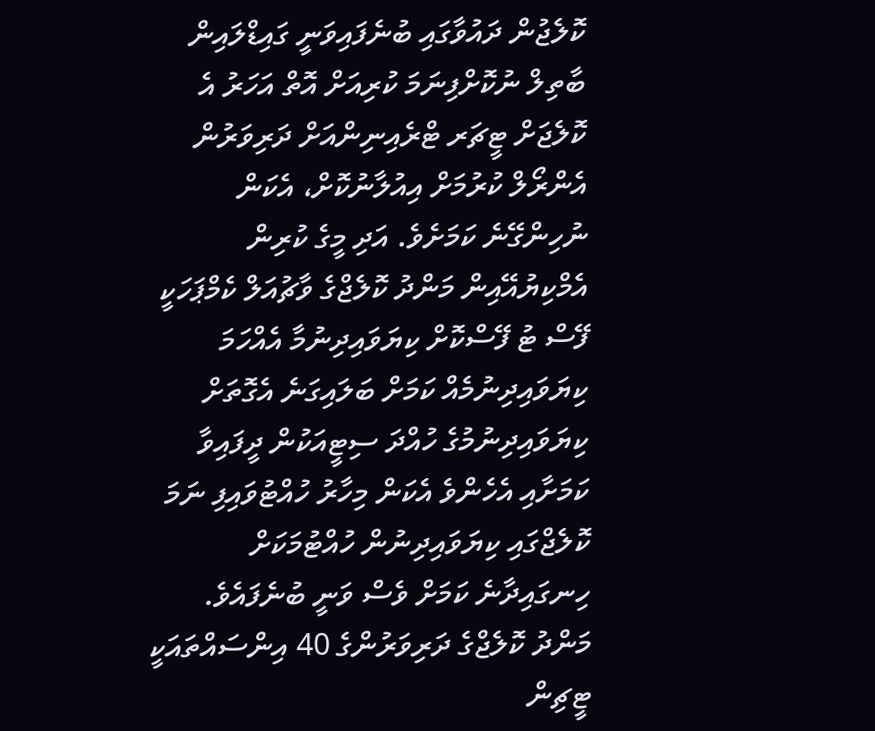ކޮލެޖުން ދައުވާގައި ބުނެފައިވަނީ ގައިޑްލައިން ބާތިލް ނުކޮށްފިނަމަ ކުރިއަށް އޮތް އަހަރު އެ ކޮލެޖަށް ޓީޗަރ ޓްރެއިނިންއަށް ދަރިވަރުން އެންރޯލް ކުރުމަށް އިއުލާނުކޮށް، އެކަން ނުހިންގޭނެ ކަމަށެވެ. އަދި މީގެ ކުރިން އެމްކިޔުއޭއިން މަންދު ކޮލެޖްގެ ވާޗުއަލް ކެމްޕަހަކީ ފޭސް ޓު ފޭސްކޮށް ކިޔަވައިދިނުމާ އެއްހަމަ ކިޔަވައިދިނުމެއް ކަމަށް ބަލައިގަނެ އެގޮތަށް ކިޔަވައިދިނުމުގެ ހުއްދަ ސިޓީއަކުން ދީފައިވާ ކަމަށާއި އެހެންވެ އެކަން މިހާރު ހުއްޓުވައިފި ނަމަ ކޮލެޖްގައި ކިޔަވައިދިނުން ހުއްޓުމަކަށް ހިނގައިދާނެ ކަމަށް ވެސް ވަނީ ބުނެފައެވެ.
މަންދު ކޮލެޖްގެ ދަރިވަރުންގެ 40 އިންސައްތައަކީ ޓީޗިން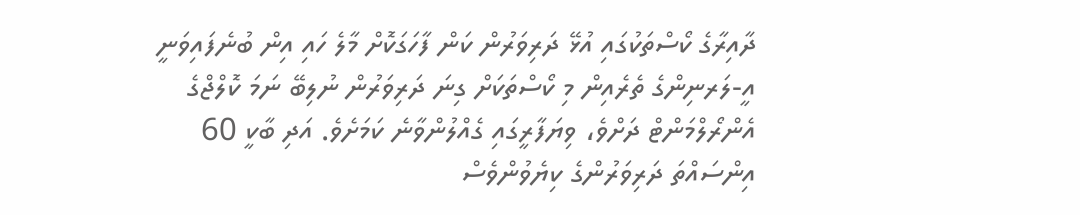ދާއިރާގެ ކޯސްތަކުގައި އުޅޭ ދަރިވަރުން ކަން ފާހަގަކޮށް މާލެ ހައި އިން ބުނެފައިވަނީ އީ-ލަރނިންގެ ތެރެއިން މި ކޯސްތަކަށް ގިނަ ދަރިވަރުން ނުލިބޭ ނަމަ ކޮލްޖްގެ އެންރޯލްމަންޓް ދަށްވެ، ވިޔަފާރީގައި ގެއްލުންވާނެ ކަމަށެވެ. އަދި ބާކީ 60 އިންސައްތަ ދަރިވަރުންގެ ކިޔެވުންވެސް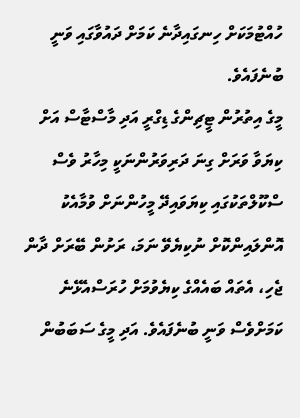ހުއްޓުމަކަށް ހިނގައިދާނެ ކަމަށް ދައުވާގައި ވަނީ ބުނެފައެވެ.
މީގެ އިތުރުން ޓީޗިންގެ ޑިގްރީ އަދި މާސްޓާސް އަށް ކިޔަވާ ވަރަށް ގިނަ ދަރިވަރުންނަކީ މިހާރު ވެސް ސްކޫލްތަކުގައި ކިޔަވައިދޭ މީހުންނަށް ވުމާއެކު އޮންލައިންކޮށް ނުކިޔެވޭ ނަމަ، ރަށުން ބޭރަށް ދާން ޖެހި، އެތައް ބައެއްގެ ކިޔެވުމަށް ހުރަސްއެޅޭނެ ކަމަށްވެސް ވަނީ ބުނެފައެވެ. އަދި މީގެ ސަބަބުން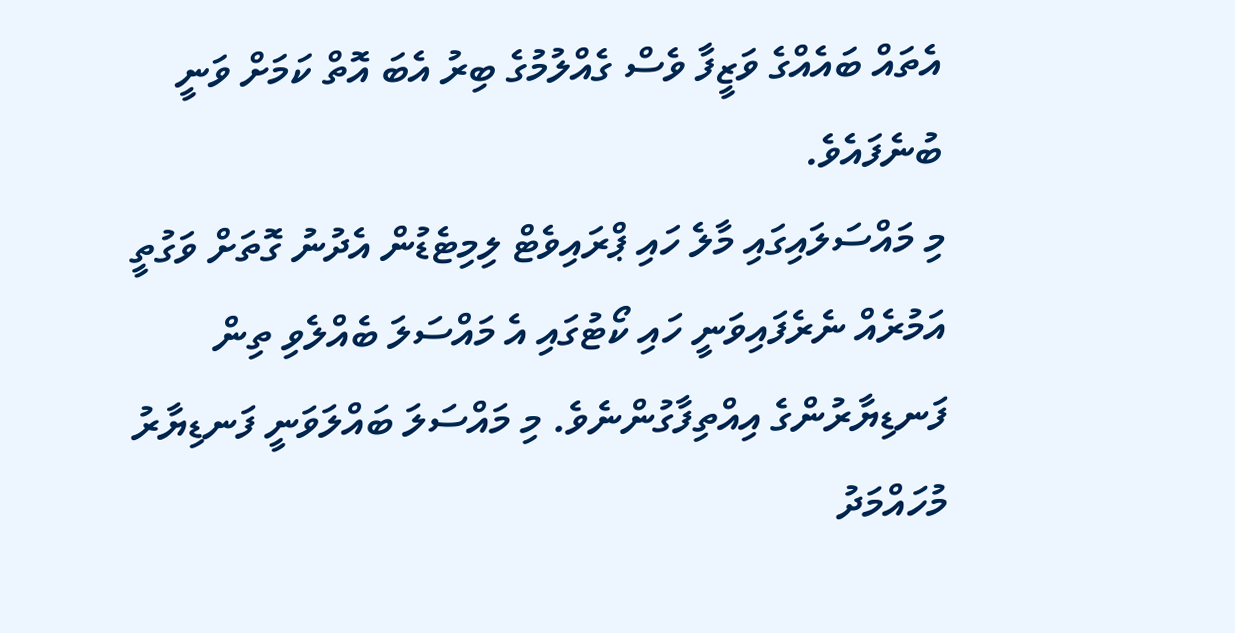އެތައް ބައެއްގެ ވަޒީފާ ވެސް ގެއްލުމުގެ ބިރު އެބަ އޮތް ކަމަށް ވަނީ ބުނެފައެވެ.
މި މައްސަލައިގައި މާލެ ހައި ޕްރައިވެޓް ލިމިޓެޑުން އެދުނު ގޮތަށް ވަގުތީ އަމުރެއް ނެރެފައިވަނީ ހައި ކޯޓުގައި އެ މައްސަލަ ބެއްލެވި ތިން ފަނޑިޔާރުންގެ އިއްތިފާގުންނެވެ. މި މައްސަލަ ބައްލަވަނީ ފަނޑިޔާރު މުހައްމަދު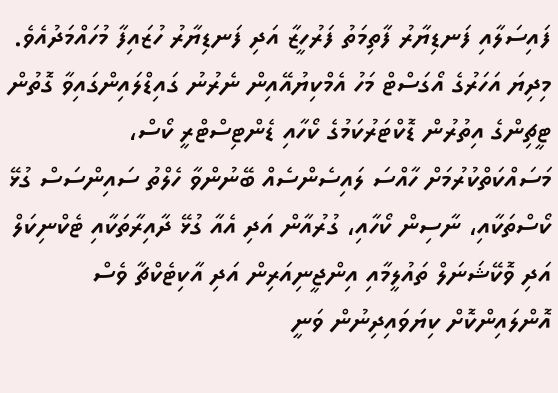ފައިސަލާއި ފަނޑިޔާރު ފާތިމަތު ފަރުހީޒާ އަދި ފަނޑިޔާރު ހުޒައިފާ މުހައްމަދުއެވެ.
މިދިޔަ އަހަރުގެ އޯގަސްޓް މަހު އެމްކިޔުއޭއިން ނެރުނު ގައިޑްލައިންގައިވާ ގޮތުން ޓީޗިންގެ އިތުރުން ޑޮކްޓަރުކަމުގެ ކޯހާއި ޑެންޓިސްޓްރީ ކޯސް، މަސައްކަތްކުރުމަށް ހާއްސަ ލައިސެންސެއް ބޭނުންވާ ހެލްތު ސައިންސަސް ގުޅޭ ކޯސްތަކާއި، ނާސިން ކޯހާއި، ގުރުއާން އަދި އެއާ ގުޅޭ ދާއިރާތަކާއި ޓެކްނިކަލް އަދި ވޮކޭޝަނަލް ތައުލީމާއި އިންޖީނިއަރިން އަދި އާކިޓެކްޗާ ވެސް އޮންލައިންކޮށް ކިޔަވައިދިނުން ވަނީ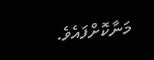މަނާކޮށްފައެވެ.